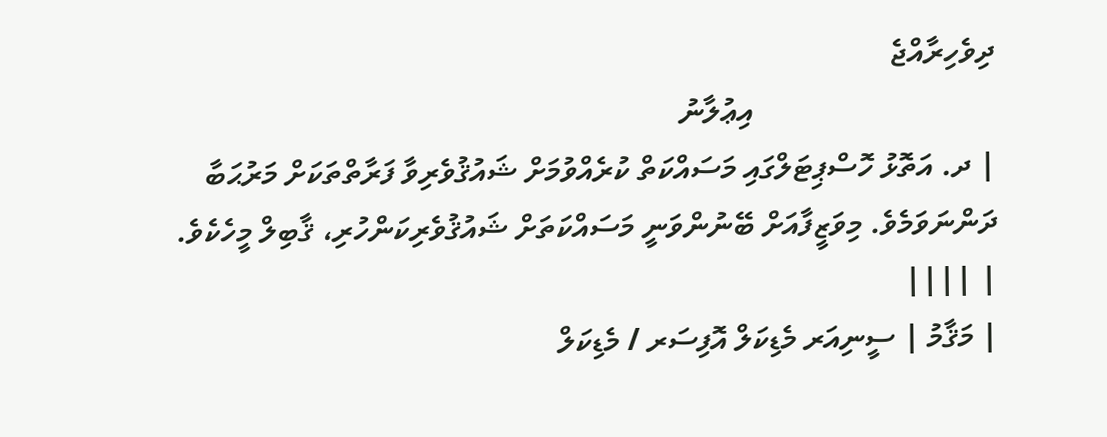ދިވެހިރާއްޖެ
                               އިޢުލާނު
| ދ. އަތޮޅު ހޮސްޕިޓަލްގައި މަސައްކަތް ކުރެއްވުމަށް ޝައުޤުވެރިވާ ފަރާތްތަކަށް މަރުޙަބާ ދަންނަވަމެވެ. މިވަޒީފާއަށް ބޭނުންވަނީ މަސައްކަތަށް ޝައުޤުވެރިކަންހުރި، ޤާބިލް މީހެކެވެ. | ||||
| މަޤާމު | ސީނިއަރ މެޑިކަލް އޮފިސަރ / މެޑިކަލް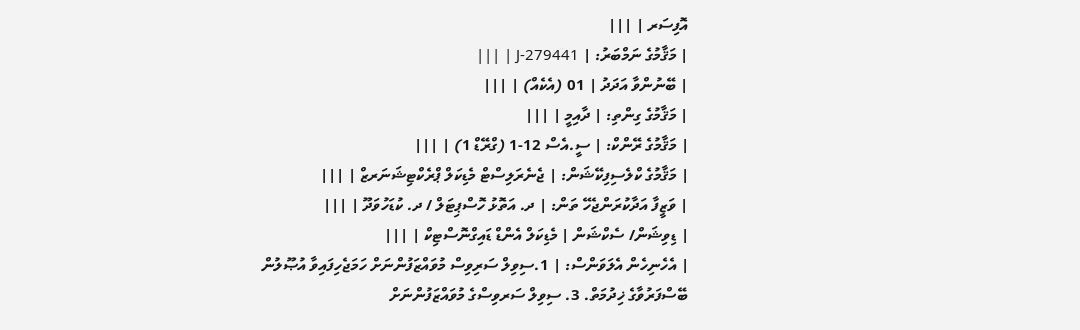އޮފިސަރ | |||
| މަޤާމުގެ ނަމްބަރު: | J-279441 | |||
| ބޭނުންވާ އަދަދު | 01 (އެކެއް) | |||
| މަޤާމުގެ ގިންތި: | ދާއިމީ | |||
| މަޤާމުގެ ރޭންކް: | ސީ.އެސް 12-1 (ގްރޭޑް 1) | |||
| މަޤާމުގެ ކްލެސިފިކޭޝަން: | ޖެނެރަލިސްޓް މެޑިކަލް ޕްރެކްޓިޝަނަރޒް | |||
| ވަޒީފާ އަދާކުރަންޖެހޭ ތަން: | ދ. އަތޮޅު ހޮސްޕިޓަލް / ދ. ކުޑަހުވަދޫ | |||
| ޑިވިޝަން/ ސެކްޝަން | މެޑިކަލް އެންޑް ޑައިގްނޮސްޓިކް | |||
| އެހެނިހެން އެލަވަންސް: | 1.ސިވިލް ސަރިވިސް މުވައްޒަފުންނަށް ހަމަޖެހިފައިވާ އުޞޫލުން ބޭސްފަރުވާގެ ޚިދުމަތް. 3. ސިވިލް ސަރވިސްގެ މުވައްޒަފުންނަށް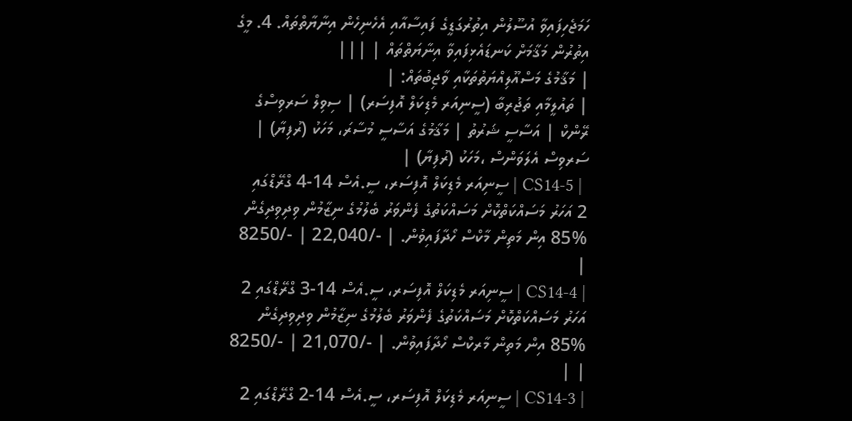ހަމަޖެހިފައިވާ އުސޫލުން އިތުރުގަޑީގެ ފައިސާއާއި އެހެނިހެން އިނާޔާތްތައް. 4. މީގެ އިތުރުން މަޤާމަށް ކަނޑައެޅިފައިވާ އިނާޔަތްތައް | |||
| މަޤާމުގެ މަސްއޫލިއްޔަތުތަކާއި ވާޖިބުތައް: |
| ތައުލީމާއި ތަޖުރިބާ (ސީނިއަރ މެޑިކަލް އޮފިސަރ) | ސިވިލް ސަރވިސްގެ ރޭންކް | އަސާސީ ޝަރުތު | މަޤާމުގެ އަސާސީ މުސާރަ، މަހަކު (ރުފިޔާ) | ސަރވިސް އެލަވަންސް ،މަހަކު (ރުފިޔާ) |
 | CS14-5 | ސީނިއަރ މެޑިކަލް އޮފިސަރ، ސީ.އެސް 14-4 ގްރޭޑްގައި 2 އަހަރު މަސައްކަތްކޮށް މަސައްކަތުގެ ފެންވަރު ބެލުމުގެ ނިޒާމުން ވިދިވިދިގެން %85 އިން މަތިން މާކްސް ހޯދާފައިވުން. | -/22,040 | -/8250 |
| CS14-4 | ސީނިއަރ މެޑިކަލް އޮފިސަރ، ސީ.އެސް 14-3 ގްރޭޑްގައި 2 އަހަރު މަސައްކަތްކޮށް މަސައްކަތުގެ ފެންވަރު ބެލުމުގެ ނިޒާމުން ވިދިވިދިގެން %85 އިން މަތިން މާރކްސް ހޯދާފައިވުން. | -/21,070 | -/8250 | |
| CS14-3 | ސީނިއަރ މެޑިކަލް އޮފިސަރ، ސީ.އެސް 14-2 ގްރޭޑްގައި 2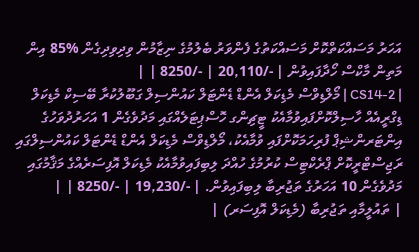އަހަރު މަސައްކަތްކޮށް މަސައްކަތުގެ ފެންވަރު ބެލުމުގެ ނިޒާމުން ވިދިވިދިގެން %85 އިން މަތިން މާކްސް ހޯދާފައިވުން | -/20,110 | -/8250 | |
| CS14-2 | މޯލްޑިވްސް މެޑިކަލް އެންޑް ޑެންޓަލް ކައުންސިލް ގަބޫލުކުރާ ބޭސިކް މެޑިކަލް ޑިގްރީއެއް ހާސިލްކޮށްފައިވުމާއެކު ޓީޗިންގ ހޮސްޕިޓަލެއްގައި މަދުވެގެން 1 އަހަރުދުވަހުގެ އިންޓަރންޝިޕް ފުރިހަމަކޮށްފައި ވުމާއެކު، މޯލްޑިވްސް މެޑިކަލް އެންޑް ޑެންޓަލް ކައުންސިލްގައި ރަޖިސްޓްރީކޮށް ޕްރެކްޓިސް ކުރުމުގެ ހުއްދަ ލިބިފައިވުމާއެކު މެޑިކަލް އޮފިސަރެއްގެ މަޤާމުގައި މަދުވެގެން 10 އަހަރުގެ ތަޖުރިބާ ލިބިފައިވުން. | -/19,230 | -/8250 | |
| ތައުލީމާއި ތަޖުރިބާ (މެޑިކަލް އޮފިސަރ) |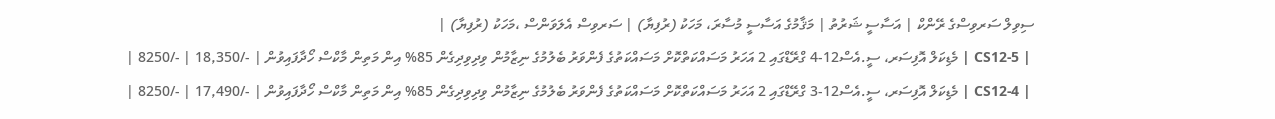ސިވިލް ސަރވިސްގެ ރޭންކް | އަސާސީ ޝަރުތު | މަޤާމުގެ އަސާސީ މުސާރަ، މަހަކު (ރުފިޔާ) | ސަރވިސް އެލަވަންސް ،މަހަކު (ރުފިޔާ) |
 | CS12-5 | މެޑިކަލް އޮފިސަރ، ސީ.އެސް12-4 ގްރޭޑްގައި 2 އަހަރު މަސައްކަތްކޮށް މަސައްކަތުގެ ފެންވަރު ބެލުމުގެ ނިޒާމުން ވިދިވިދިގެން 85% އިން މަތިން މާކްސް ހޯދާފައިވުން | -/18,350 | -/8250 |
 | CS12-4 | މެޑިކަލް އޮފިސަރ، ސީ.އެސް12-3 ގްރޭޑްގައި 2 އަހަރު މަސައްކަތްކޮށް މަސައްކަތުގެ ފެންވަރު ބެލުމުގެ ނިޒާމުން ވިދިވިދިގެން 85% އިން މަތިން މާކްސް ހޯދާފައިވުން | -/17,490 | -/8250 |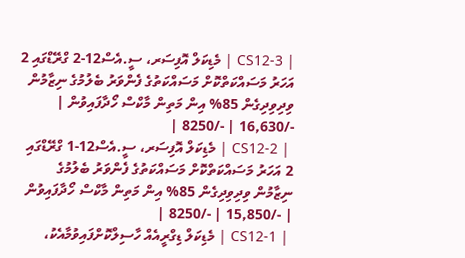| CS12-3 | މެޑިކަލް އޮފިސަރ، ސީ.އެސް12-2 ގްރޭޑްގައި 2 އަހަރު މަސައްކަތްކޮށް މަސައްކަތުގެ ފެންވަރު ބެލުމުގެ ނިޒާމުން ވިދިވިދިގެން 85% އިން މަތިން މާކްސް ހޯދާފައިވުން | -/16,630 | -/8250 |
 | CS12-2 | މެޑިކަލް އޮފިސަރ، ސީ.އެސް12-1 ގްރޭޑްގައި 2 އަހަރު މަސައްކަތްކޮށް މަސައްކަތުގެ ފެންވަރު ބެލުމުގެ ނިޒާމުން ވިދިވިދިގެން 85% އިން މަތިން މާކްސް ހޯދާފައިވުން | -/15,850 | -/8250 |
 | CS12-1 | މެޑިކަލް ޑިގްރީއެއް ހާސިލްކޮށްފައިވުމާއެކު،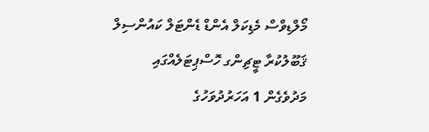މޯލްޑިވްސް މެޑިކަލް އެންޑް ޑެންޓަލް ކައުންސިލް ޤަބޫލުކުރާ ޓީޗިންގ ހޮސްޕިޓަލެއްގައި މަދުވެގެން 1 އަހަރުދުވަހުގެ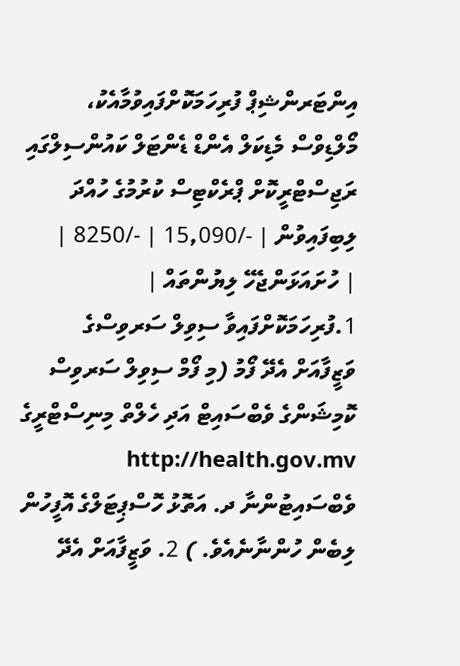އިންޓަރންޝިޕް ފުރިހަމަކޮށްފައިވުމާއެކު، މޯލްޑިވްސް މެޑިކަލް އެންޑް ޑެންޓަލް ކައުންސިލްގައި ރަޖިސްޓްރީކޮށް ޕްރެކްޓިސް ކުރުމުގެ ހުއްދަ ލިބިފައިވުން | -/15,090 | -/8250 |
| ހުށައަޅަންޖެހޭ ލިޔުންތައް | 1.ފުރިހަމަކޮށްފައިވާ ސިވިލް ސަރވިސްގެ ވަޒީފާއަށް އެދޭ ފޯމު (މި ފޯމް ސިވިލް ސަރވިސް ކޮމިޝަންގެ ވެބްސައިޓް އަދި ހެލްތް މިނިސްޓްރީގެ http://health.gov.mv ވެބްސައިޓުންނާ ދ. އަތޮޅު ހޮސްޕިޓަލްގެ އޮފީހުން ލިބެން ހުންނާނެއެވެ. ) 2. ވަޒީފާއަށް އެދޭ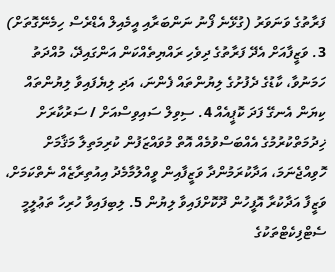ފަރާތުގެ ވަނަވަރު (ގުޅޭނެ ފޯނު ނަންބަރާއި އީމެއިލް އެޑްރެސް ހިމެނޭގޮތަށް) 3. ވަޒީފާއަށް އެދޭ ފަރާތުގެ ދިވެހި ރައްޔިތެއްކަން އަންގައިދޭ، މުއްދަތު ހަމަނުވާ، ކާޑުގެ ދެފުށުގެ ލިޔުންތައް ފެންނަ، އަދި ލިޔެފައިވާ ލިޔުންތައް ކިޔަން އެނގޭ ފަދަ ކޮޕީއެއް 4. ސިވިލް ސައިވިސްއަށް / ސަރުކާރަށް ޚިދުމަތްކުރުމުގެ އެއްބަސްވުމެއް އޮތް މުވައްޒަފުން ކުރިމަތިލާ މަޤާމަށް ހޮވިއްޖެނަމަ، އަދާކުރަމުންދާ ވަޒީފާއިން ވީއްލުމާމެދު އިއުތިރާޒެއް ނެތްކަމަށް، ވަޒީފާ އަދާކުރާ އޮފީހުން ދޫކޮށްފައިވާ ލިޔުން 5. ލިބިފައިވާ ހުރިހާ ތަޢުލީމީ ސެޓްފިކެޓްތަކުގެ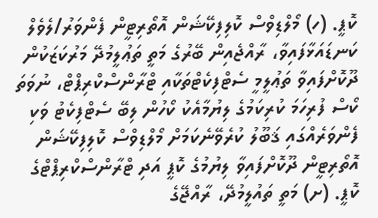ކޮޕީ. (ހ) މޯލްޑިވްސް ކޮލިފިކޭޝަން އޮތޯރިޓީން ފެންވަރު/ލެވެލް ކަނޑައަޅާފައިވާ، ރާއްޖެއިން ބޭރުގެ މަތީ ތަޢުލީމުދޭ މަރުކަޒަކުން ދޫކޮށްފައިވާ ތަޢުލީމީ ސެޓްފިކެޓްތަކާއި ޓްރާންސްކްރިޕްޓް، ނުވަތަ ކޯސް ފުރިހަމަ ކުރިކަމުގެ ލިޔުމާއެކު ކޯހުން ލިބޭ ސެޓްފިކެޓު ވަކި ފެންވަރެއްގައި ޤަބޫލު ކުރެވޭނެކަމަށް މޯލްޑިވްސް ކޮލިފިކޭޝަން އޮތޯރިޓީން ދޫކޮށްފައިވާ ލިޔުމުގެ ކޮޕީ އަދި ޓްރާންސްކްރިޕްޓްގެ ކޮޕީ. (ށ) މަތީ ތައުލީމުދޭ، ރާއްޖޭގެ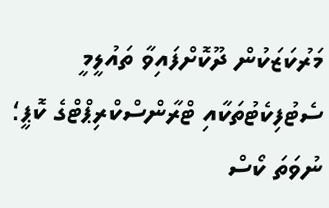މަރުކަޒަކުން ދޫކޮށްފައިވާ ތައުލީމީ ސެޓުފިކެޓުތަކާއި ޓްރާންސްކްރިޕްޓްގެ ކޮޕީ؛ ނުވަތަ ކޯސް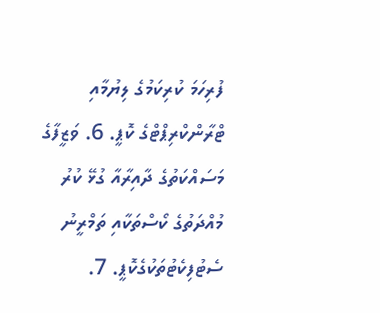ފުރިހަމަ ކުރިކަމުގެ ލިޔުމާއި ޓްރާންކްރިޕްޓްގެ ކޮޕީ. 6. ވަޒީފާގެ މަސައްކަތުގެ ދާއިރާއާ ގުޅޭ ކުރު މުއްދަތުގެ ކޯސްތަކާއި ތަމްރީނު ސެޓުފިކެޓުތަކުގެކޮޕީ. 7.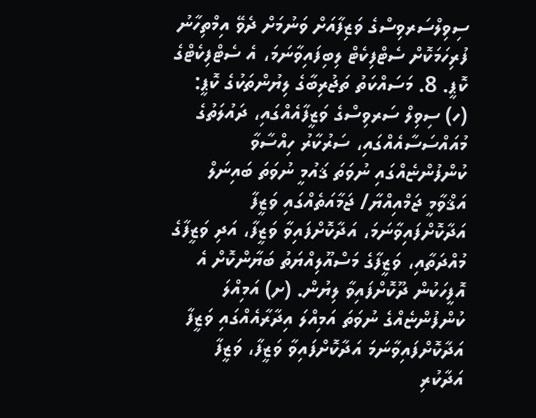ސިވިލްސަރވިސްގެ ވަޒިފާއަށް ވަނުމަށް ދެވޭ އިމްތިހާނު ފުރިހަމަކޮށް ސެޓްފިކެޓް ލިބިފައިވާނަމަ، އެ ސެޓްފިކެޓްގެ ކޮޕީ. 8. މަސައްކަތު ތަޖުރިބާގެ ލިޔުންތަކުގެ ކޮޕީ: (ހ) ސިވިލް ސަރވިސްގެ ވަޒީފާއެއްގައި، ދައުލަތުގެ މުއައްސަސާއެއްގައި، ސަރުކާރު ހިއްސާވާ ކުންފުންޏެއްގައި ނުވަތަ ޤައުމީ ނުވަތަ ބައިނަލް އަޤްވާމީ ޖަމްއިއްޔާ/ ޖަމާއަތެއްގައި ވަޒީފާ އަދާކޮށްފައިވާނަމަ، އަދާކޮށްފައިވާ ވަޒީފާ، އަދި ވަޒީފާގެ މުއްދަތާއި، ވަޒީފާގެ މަސްއޫލިއްޔަތު ބަޔާންކޮށް އެ އޮފީހަކުން ދޫކޮށްފައިވާ ލިޔުން. (ށ) އަމިއްލަ ކުންފުންޏެއްގެ ނުވަތަ އަމިއްލަ އިދާރާއެއްގައި ވަޒީފާ އަދާކޮށްފައިވާނަމަ އަދާކޮށްފައިވާ ވަޒީފާ، ވަޒީފާ އަދާކުރި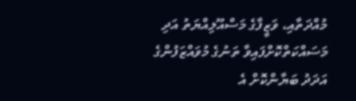މުއްދަތާއި، ވަޒީފާގެ މަސްއޫލިއްޔަތު އަދި މަސައްކަތްކޮށްފައިވާ ތަނުގެ މުވައްޒަފުންގެ އަދަދު ބަޔާންކޮށް އެ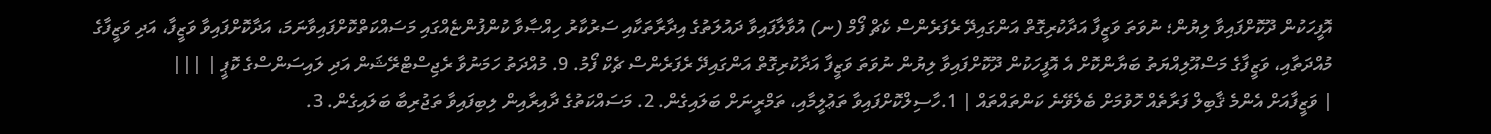އޮފީހަކުން ދޫކޮށްފައިވާ ލިޔުން؛ ނުވަތަ ވަޒީފާ އަދާކުރިގޮތް އަންގައިދޭ ރެފަރެންސް ކެޗް ފޯމް (ނ) އުވާލާފައިވާ ދައުލަތުގެ އިދާރާތަކާއި ސަރުކާރު ހިއްޞާވާ ކުންފުންޏެއްގައި މަސައްކަތްކޮށްފައިވާނަމަ، އަދާކޮށްފައިވާ ވަޒީފާ، އަދި ވަޒީފާގެ މުއްދަތާއި، ވަޒީފާގެ މަސްއޫލިއްޔަތު ބަޔާންކޮށް އެ އޮފީހަކުން ދޫކޮށްފައިވާ ލިޔުން ނުވަތަ ވަޒީފާ އަދާކުރިގޮތް އަންގައިދޭ ރެފަރެންސް ޗެކް ފޯމު. 9. މުއްދަތު ހަމަނުވާ ރެޖިސްޓްރޭޝަން އަދި ލައިސަންސްގެ ކޮޕީ | |||
| ވަޒީފާއަށް އެންމެ ޤާބިލް ފަރާތެއް ހޮވުމަށް ބެލެވޭނެ ކަންތައްތައް | 1.ހާސިލްކޮށްފައިވާ ތަޢުލީމާއި، ތަމްރީނަށް ބަލައިގެން. 2. މަސައްކަތުގެ ދާއިރާއިން ލިބިފައިވާ ތަޖުރިބާ ބަލައިގެން. 3.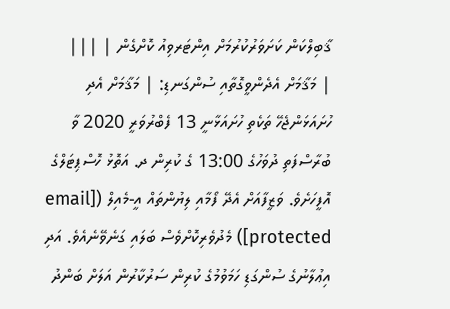ޤާބިލްކަން ކަށަވަރުކުރުމަށް އިންޓަރވިއު ކޮށްގެން | |||
| މަޤާމަށް އެދެންވީގޮތާއި ސުންގަނޑި: | މަޤާމަށް އެދި ހުށައަޅަންޖެހޭ ތަކެތި ހުށައަޅާނީ 13 ފެބްރުވަރީ 2020 ވާ ބުރާސްފަތި ދުވަހުގެ 13:00 ގެ ކުރިން ދ. އަތޮޅު ހޮސްޕިޓަލްގެ އޮފީހަށެވެ. ވަޒީފާއަށް އެދޭ ފޯމާއި ލިޔުންތައް އީ-މެއިލް ([email protected]) މެދުވެރިކޮށްވެސް ބަލައި ގަނެވޭނެއެވެ. އަދި އިޢުލާނުގެ ސުންގަޑި ހަމަވުމުގެ ކުރިން ސަރުކާރުން އަލަށް ބަންދު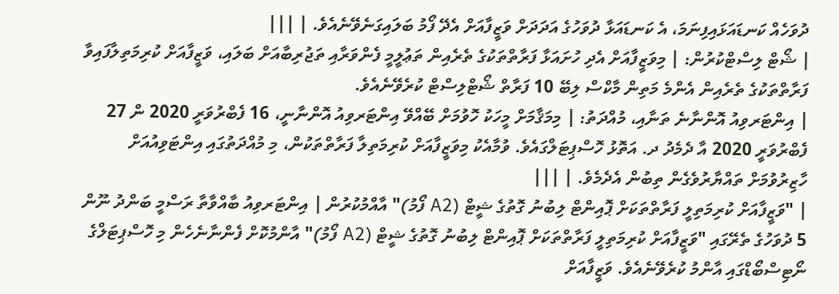ދުވަހެއް ކަނޑައަޅައިފިނަމަ، އެ ކަނޑައަޅާ ދުވަހުގެ އަދަދަށް ވަޒީފާއަށް އެދޭ ފޯމު ބަލައިގަނެވޭނެއެވެ. | |||
| ޝޯޓް ލިސްޓްކުރުން: | މިވަޒީފާއަށް އެދި ހުށައަޅާ ފަރާތްތަކުގެ ތެރެއިން ތަޢުލީމީ ފެންވަރާއި ތަޖުރިބާއަށް ބަލައި، ވަޒީފާއަށް ކުރިމަތިލާފައިވާ ފަރާތްތަކުގެ ތެރެއިން އެންމެ މަތިން މާކްސް ލިބޭ 10 ފަރާތް ޝޯޓްލިސްޓް ކުރެވޭނެއެވެ.
| އިންޓަރވިއު އޮންނާނެ ތަނާއި، މުއްދަތު: | މިމަޤާމަށް މީހަކު ހޮވުމަށް ބޭއްވޭ އިންޓަރވިއު އޮންނާނީ، 16 ފެބްރުވަރީ 2020 ން 27 ފެބްރުވަރީ 2020 އާ ދެމެދު ދ. އަތޮޅު ހޮސްޕިޓަލްގައެވެ. ވުމާއެކު މިވަޒީފާއަށް ކުރިމަތިލާ ފަރާތްތަކުން، މި މުއްދަތުގައި އިންޓަވިއުއަށް ހާޒިރުވުމަށް ތައްޔާރުވެގެން ތިބުން އެދެމެވެ. | |||
| "ވަޒީފާއަށް ކުރިމަތިލީ ފަރާތްތަކަށް ޕޮއިންޓް ލިބުނު ގޮތުގެ ޝީޓް (A2 ފޯމު)" އާއްމުކުރުން | އިންޓަރވިއު ބާއްވާތާ ރަސްމީ ބަންދު ނޫން 5 ދުވަހުގެ ތެރޭގައި "ވަޒީފާއަށް ކުރިމަތިލީ ފަރާތްތަކަށް ޕޮއިންޓް ލިބުނު ގޮތުގެ ޝީޓް (A2 ފޯމު)" އާންމުކޮށް ފެންނާނެހެން މި ހޮސްޕިޓަލްގެ ނޯޓިސްބޯޑްގައި އާންމު ކުރެވޭނެއެވެ. ވަޒީފާއަށް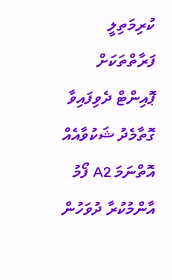ކުރިމަތިލީ ފަރާތްތަކަށް ޕޮއިންޓް ދެވިފައިވާ ގޮތާމެދު ޝަކުވާއެއް އޮތްނަމަ A2 ފޯމު އާންމުކުރާ ދުވަހުން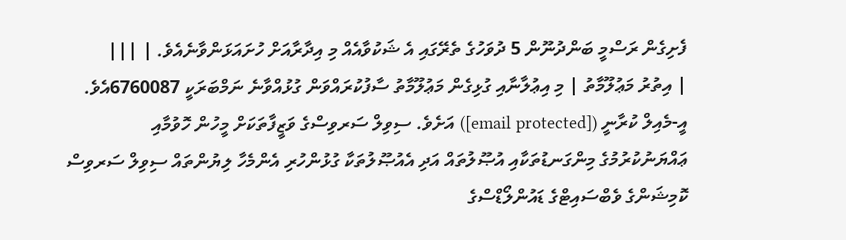ފެށިގެން ރަސްމީ ބަންދުނޫން 5 ދުވަހުގެ ތެރޭގައި އެ ޝަކުވާއެއް މި އިދާރާއަށް ހުށައަޅަންވާނެއެވެ. | |||
| އިތުރު މަޢުލޫމާތު | މި އިޢުލާނާއި ގުޅިގެން މަޢުލޫމާތު ސާފުކުރައްވަން ގުޅުއްވާނެ ނަމްބަރަކީ 6760087އެވެ. އީ-މެއިލް ކުރާނީ ([email protected]) އަށެވެ. ސިވިލް ސަރވިސްގެ ވަޒީފާތަކަށް މީހުން ހޮވުމާއި ޢައްޔަނުކުރުމުގެ މިންގަނޑުތަކާއި އުޞޫލުތައް އަދި އެއުޞޫލުތަކާ ގުޅުންހުރި އެންމެހާ ލިޔުންތައް ސިވިލް ސަރވިސް ކޮމިޝަންގެ ވެބްސައިޓްގެ ޑައުންލޯޑްސްގެ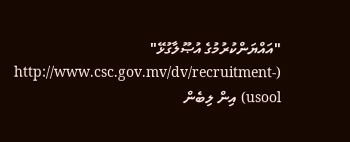"އައްޔަންކުރުމުގެ އުޞޫލާގުޅޭ" (http://www.csc.gov.mv/dv/recruitment-usool) އިން ލިބެން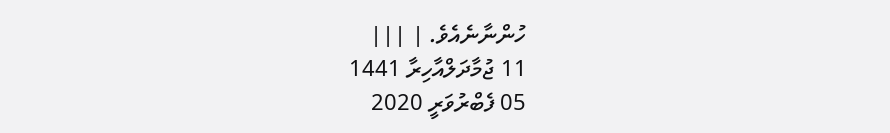ހުންނާނެއެވެ. | |||
11 ޖުމާދަލްއާހިރާ 1441
05 ފެބްރުވަރީ 2020